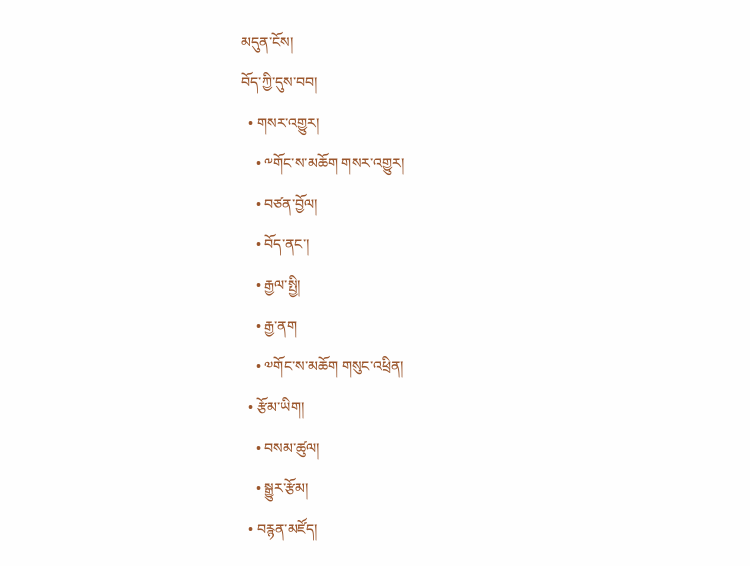མདུན་ངོས།
བོད་ཀྱི་དུས་བབ།
  • གསར་འགྱུར།
    • ༸གོང་ས་མཆོག གསར་འགྱུར།
    • བཙན་བྱོལ།
    • བོད་ནང་།
    • རྒྱལ་སྤྱི།
    • རྒྱ་ནག
    • ༧གོང་ས་མཆོག གསུང་འཕྲིན།
  • རྩོམ་ཡིག།
    • བསམ་ཚུལ།
    • སྒྱུར་རྩོམ།
  • བརྙན་མཛོད།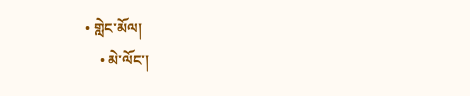• གླེང་མོལ།
    • མེ་ལོང་།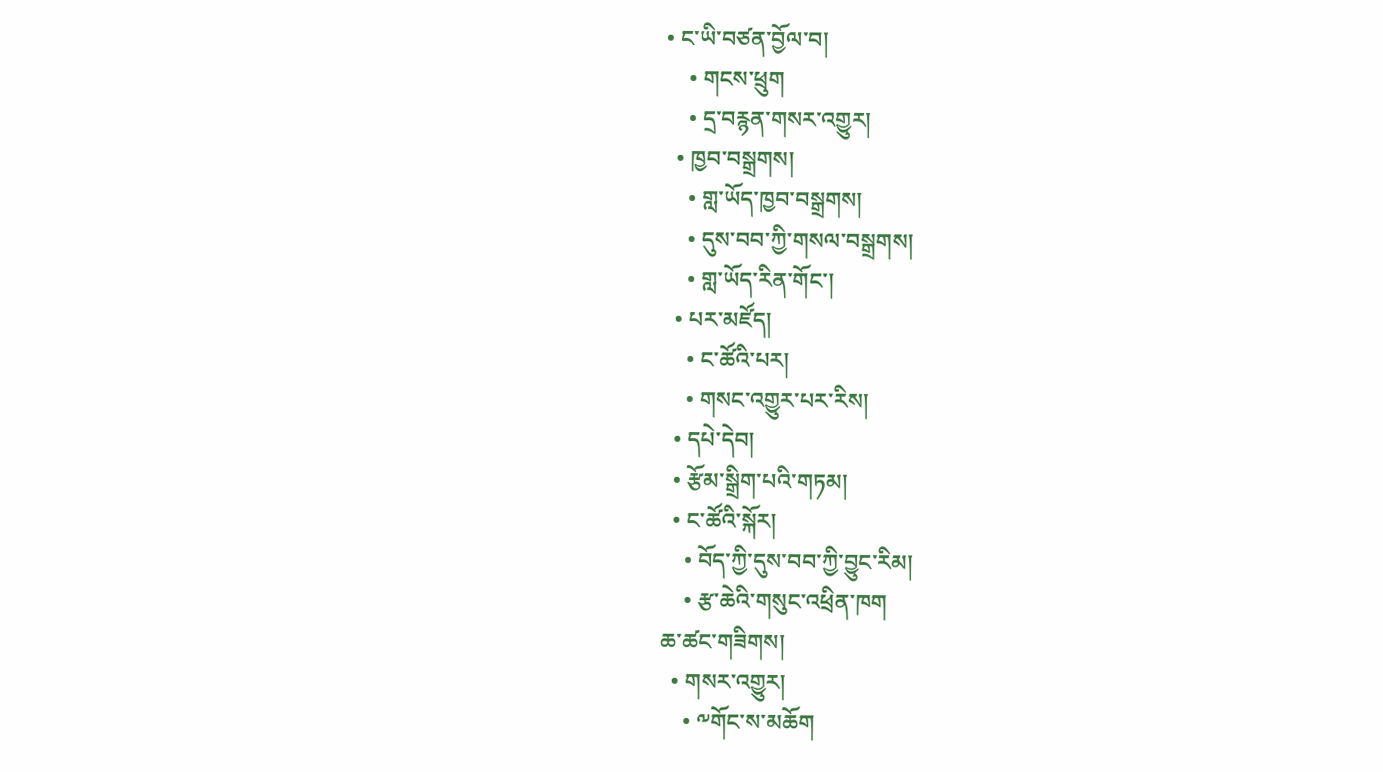• ང་ཡི་བཙན་བྱོལ་བ།
    • གངས་ཕྲུག
    • དྲ་བརྙན་གསར་འགྱུར།
  • ཁྱབ་བསྒྲགས།
    • གླ་ཡོད་ཁྱབ་བསྒྲགས།
    • དུས་བབ་ཀྱི་གསལ་བསྒྲགས།
    • གླ་ཡོད་རིན་གོང་།
  • པར་མཛོད།
    • ང་ཚོའི་པར།
    • གསང་འགྱུར་པར་རིས།
  • དཔེ་དེབ།
  • རྩོམ་སྒྲིག་པའི་གཏམ།
  • ང་ཚོའི་སྐོར།
    • བོད་ཀྱི་དུས་བབ་ཀྱི་བྱུང་རིམ།
    • རྩ་ཆེའི་གསུང་འཕྲིན་ཁག
ཆ་ཚང་གཟིགས།
  • གསར་འགྱུར།
    • ༸གོང་ས་མཆོག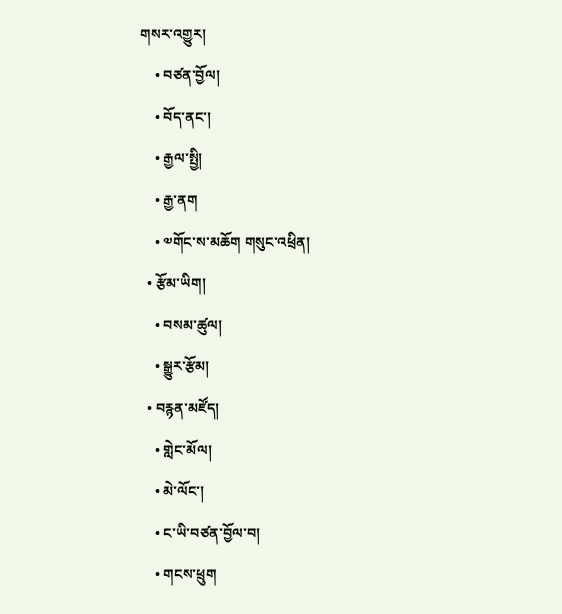གསར་འགྱུར།
    • བཙན་བྱོལ།
    • བོད་ནང་།
    • རྒྱལ་སྤྱི།
    • རྒྱ་ནག
    • ༧གོང་ས་མཆོག གསུང་འཕྲིན།
  • རྩོམ་ཡིག།
    • བསམ་ཚུལ།
    • སྒྱུར་རྩོམ།
  • བརྙན་མཛོད།
    • གླེང་མོལ།
    • མེ་ལོང་།
    • ང་ཡི་བཙན་བྱོལ་བ།
    • གངས་ཕྲུག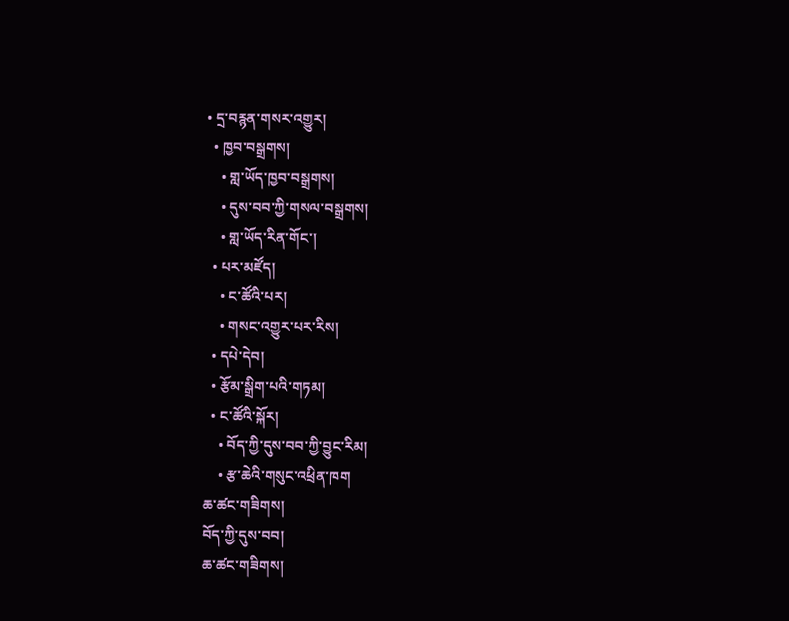• དྲ་བརྙན་གསར་འགྱུར།
  • ཁྱབ་བསྒྲགས།
    • གླ་ཡོད་ཁྱབ་བསྒྲགས།
    • དུས་བབ་ཀྱི་གསལ་བསྒྲགས།
    • གླ་ཡོད་རིན་གོང་།
  • པར་མཛོད།
    • ང་ཚོའི་པར།
    • གསང་འགྱུར་པར་རིས།
  • དཔེ་དེབ།
  • རྩོམ་སྒྲིག་པའི་གཏམ།
  • ང་ཚོའི་སྐོར།
    • བོད་ཀྱི་དུས་བབ་ཀྱི་བྱུང་རིམ།
    • རྩ་ཆེའི་གསུང་འཕྲིན་ཁག
ཆ་ཚང་གཟིགས།
བོད་ཀྱི་དུས་བབ།
ཆ་ཚང་གཟིགས།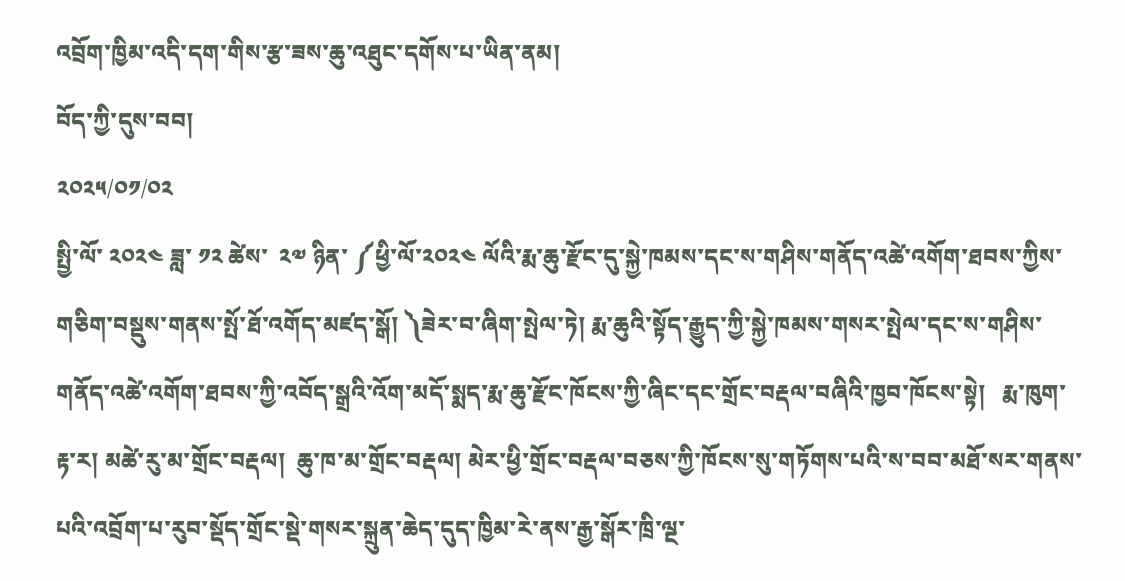འབྲོག་ཁྱིམ་འདི་དག་གིས་རྩ་ཟས་ཆུ་འཐུང་དགོས་པ་ཡིན་ནམ།
བོད་ཀྱི་དུས་བབ།
༢༠༢༥/༠༡/༠༢
སྤྱི་ལོ་ ༢༠༢༤ ཟླ་ ༡༢ ཚེས་  ༢༧ ཉིན་ ༼ཕྱི་ལོ་༢༠༢༤ ལོའི་རྨ་ཆུ་རྫོང་དུ་སྐྱེ་ཁམས་དང་ས་གཤིས་གནོད་འཚེ་འགོག་ཐབས་ཀྱིས་གཅིག་བསྡུས་གནས་སྤོ་ཐོ་འགོད་མཛད་སྒོ། ༽ཟེར་བ་ཞིག་སྤེལ་ཏེ། རྨ་ཆུའི་སྟོད་རྒྱུད་ཀྱི་སྐྱེ་ཁམས་གསར་སྤེལ་དང་ས་གཤིས་གནོད་འཚེ་འགོག་ཐབས་ཀྱི་འབོད་སྒྲའི་འོག་མདོ་སྨད་རྨ་ཆུ་རྫོང་ཁོངས་ཀྱི་ཞིང་དང་གྲོང་བརྡལ་བཞིའི་ཁྱབ་ཁོངས་སྟེ།   རྨ་ཁུག་རྟ་ར། མཚེ་རུ་མ་གྲོང་བརྡལ།  ཆུ་ཁ་མ་གྲོང་བརྡལ། མེར་ཕྱི་གྲོང་བརྡལ་བཅས་ཀྱི་ཁོངས་སུ་གཏོགས་པའི་ས་བབ་མཐོ་སར་གནས་པའི་འབྲོག་པ་རུབ་སྡོད་གྲོང་སྡེ་གསར་སྐྲུན་ཆེད་དུད་ཁྱིམ་རེ་ནས་རྒྱ་སྒོར་ཁྲི་ལྔ་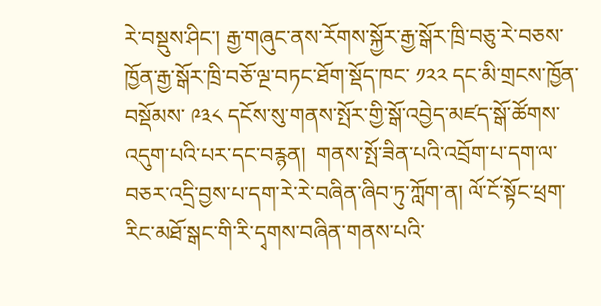རེ་བསྡུས་ཤིང་། རྒྱ་གཞུང་ནས་རོགས་སྐྱོར་རྒྱ་སྒོར་ཁྲི་བཅུ་རེ་བཅས་ཁྱོན་རྒྱ་སྒོར་ཁྲི་བཅོ་ལྔ་བཏང་ཐོག་སྡོད་ཁང་ ༡༢༢ དང་མི་གྲངས་ཁྱོན་བསྡོམས་ ༩༣༨ དངོས་སུ་གནས་སྤོར་གྱི་སྒོ་འབྱེད་མཛད་སྒོ་ཚོགས་འདུག་པའི་པར་དང་བརྙན།  གནས་སྤོ་ཟིན་པའི་འབྲོག་པ་དག་ལ་བཅར་འདྲི་བྱས་པ་དག་རེ་རེ་བཞིན་ཞིབ་ཏུ་ཀློག་ན། ལོ་ངོ་སྟོང་ཕྲག་རིང་མཐོ་སྒང་གི་རི་དྭགས་བཞིན་གནས་པའི་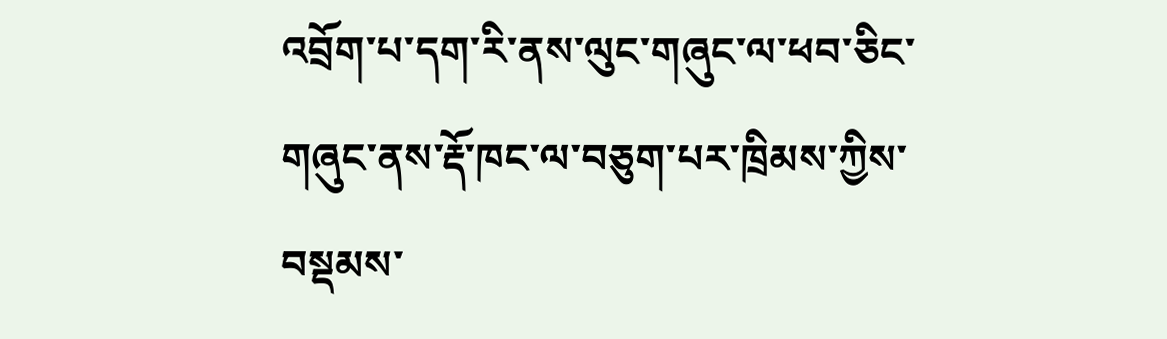འབྲོག་པ་དག་རི་ནས་ལུང་གཞུང་ལ་ཕབ་ཅིང་གཞུང་ནས་རྡོ་ཁང་ལ་བཅུག་པར་ཁྲིམས་ཀྱིས་བསྡམས་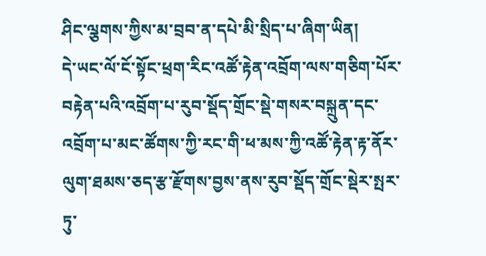ཤིང་ལྕགས་ཀྱིས་མ་བྲབ་ན་དཔེ་མི་སྲིད་པ་ཞིག་ཡིན།
དེ་ཡང་ལོ་ངོ་སྟོང་ཕྲག་རིང་འཚོ་རྟེན་འབྲོག་ལས་གཅིག་པོར་བརྟེན་པའི་འབྲོག་པ་རུབ་སྡོད་གྲོང་སྡེ་གསར་བསྐྲུན་དང་འབྲོག་པ་མང་ཚོགས་ཀྱི་རང་གི་ཕ་མས་ཀྱི་འཚོ་རྟེན་རྟ་ནོར་ལུག་ཐམས་ཅད་རྩ་རྫོགས་བྱས་ནས་རུབ་སྡོད་གྲོང་སྡེར་སྤར་ཏུ་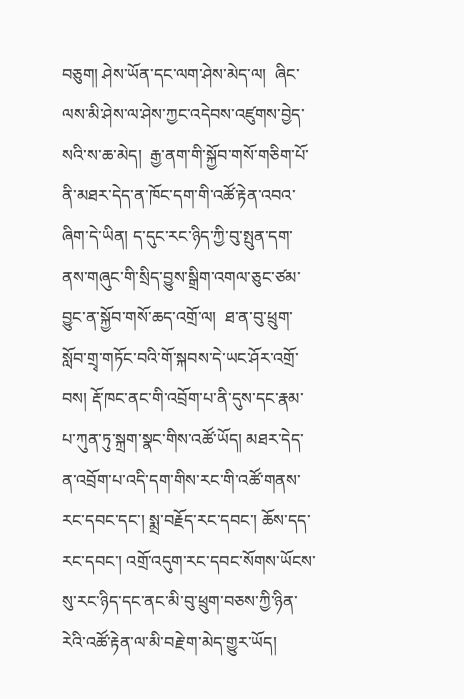བཅུག། ཤེས་ཡོན་དང་ལག་ཤེས་མེད་ལ།  ཞིང་ལས་མི་ཤེས་ལ་ཤེས་ཀྱང་འདེབས་འཛུགས་བྱེད་སའི་ས་ཆ་མེད།  རྒྱ་ནག་གི་སྐྱོབ་གསོ་གཅིག་པོ་ནི་མཐར་དེད་ན་ཁོང་དག་གི་འཚོ་རྟེན་འབའ་ཞིག་དེ་ཡིན། ད་དུང་རང་ཉིད་ཀྱི་བུ་སྤུན་དག་ནས་གཞུང་གི་སྲིད་བྱུས་སྒྲིག་འགལ་ཅུང་ཙམ་བྱུང་ན་སྐྱོབ་གསོ་ཆད་འགྲོ་ལ།  ཐ་ན་བུ་ཕྲུག་སློབ་གྲྭ་གཏོང་བའི་གོ་སྐབས་དེ་ཡང་ཤོར་འགྲོ་བས། རྡོ་ཁང་ནང་གི་འབྲོག་པ་ནི་དུས་དང་རྣམ་པ་ཀུན་ཏུ་སྐྲག་སྣང་གིས་འཚོ་ཡོད། མཐར་དེད་ན་འབྲོག་པ་འདི་དག་གིས་རང་གི་འཚོ་གནས་རང་དབང་དང་། སྨྲ་བརྗོད་རང་དབང་། ཆོས་དད་རང་དབང་། འགྲོ་འདུག་རང་དབང་སོགས་ཡོངས་སུ་རང་ཉིད་དང་ནང་མི་བུ་ཕྲུག་བཅས་ཀྱི་ཉིན་རེའི་འཚོ་རྟེན་ལ་མི་བརྗེ་ག་མེད་གྱུར་ཡོད།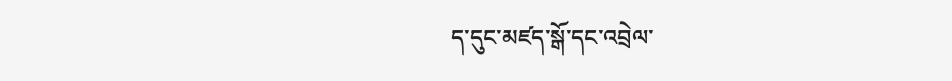ད་དུང་མཛད་སྒོ་དང་འབྲེལ་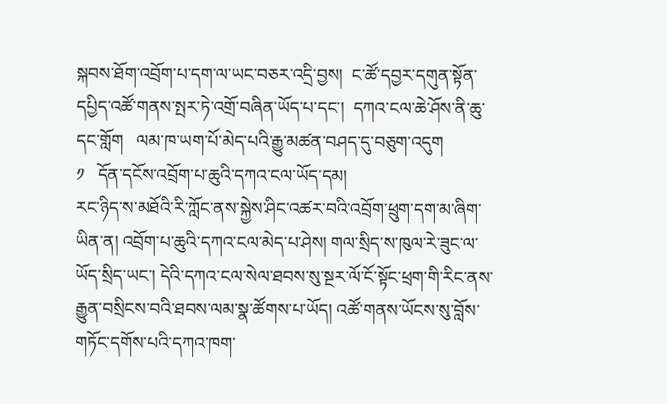སྐབས་ཐོག་འབྲོག་པ་དག་ལ་ཡང་བཅར་འདྲི་བྱས།  ང་ཚོ་དབྱར་དགུན་སྟོན་དཔྱིད་འཚོ་གནས་སྤར་ཏེ་འགྲོ་བཞིན་ཡོད་པ་དང་།  དཀའ་ངལ་ཆེ་ཤོས་ནི་ཆུ་དང་གློག   ལམ་ཁ་ཡག་པོ་མེད་པའི་རྒྱུ་མཚན་བཤད་དུ་བཅུག་འདུག
༡   དོན་དངོས་འབྲོག་པ་ཆུའི་དཀའ་ངལ་ཡོད་དམ།
རང་ཉིད་ས་མཐོའི་རི་ཀློང་ནས་སྐྱེས་ཤིང་འཚར་བའི་འབྲོག་ཕྲུག་དག་མ་ཞིག་ཡིན་ན། འབྲོག་པ་ཆུའི་དཀའ་ངལ་མེད་པ་ཤེས། གལ་སྲིད་ས་ཁུལ་རེ་ཟུང་ལ་ཡོད་སྲིད་ཡང་། དེའི་དཀའ་ངལ་སེལ་ཐབས་སུ་སྔར་ལོ་ངོ་སྟོང་ཕྲག་གི་རིང་ནས་རྒྱུན་བསྲིངས་བའི་ཐབས་ལམ་སྣ་ཚོགས་པ་ཡོད། འཚོ་གནས་ཡོངས་སུ་བློས་གཏོང་དགོས་པའི་དཀའ་ཁག་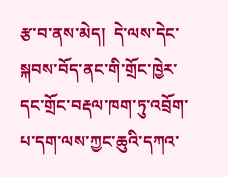རྩ་བ་ནས་མེད།  དེ་ལས་དེང་སྐབས་བོད་ནང་གི་གྲོང་ཁྱེར་དང་གྲོང་བརྡལ་ཁག་ཏུ་འབྲོག་པ་དག་ལས་ཀྱང་ཆུའི་དཀའ་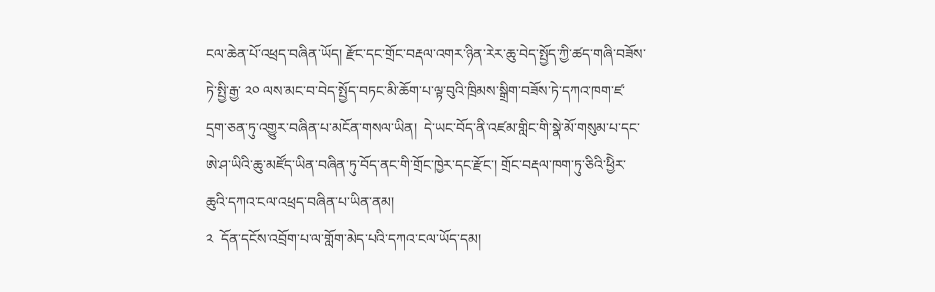ངལ་ཆེན་པོ་འཕྲད་བཞིན་ཡོད། རྫོང་དང་གྲོང་བརྡལ་འགར་ཉིན་རེར་ཆུ་བེད་སྤྱོད་ཀྱི་ཚད་གཞི་བཟོས་ཏེ་སྤྱི་རྒྱ་ ༢༠ ལས་མང་བ་བེད་སྤྱོད་བཏང་མི་ཆོག་པ་ལྟ་བུའི་ཁྲིམས་སྒྲིག་བཟོས་ཏེ་དཀའ་ཁག་ཛ་དྲག་ཅན་ཏུ་འགྱུར་བཞིན་པ་མངོན་གསལ་ཡིན།  དེ་ཡང་བོད་ནི་འཛམ་གླིང་གི་སྣེ་མོ་གསུམ་པ་དང་ཨེ་ཤ་ཡིའི་ཆུ་མཛོད་ཡིན་བཞིན་ཏུ་བོད་ནང་གི་གྲོང་ཁྱེར་དང་རྫོང་། གྲོང་བརྡལ་ཁག་ཏུ་ཅིའི་ཕྱིེར་ཆུའི་དཀའ་ངལ་འཕྲད་བཞིན་པ་ཡིན་ནམ།
༢  དོན་དངོས་འབྲོག་པ་ལ་གློག་མེད་པའི་དཀའ་ངལ་ཡོད་དམ།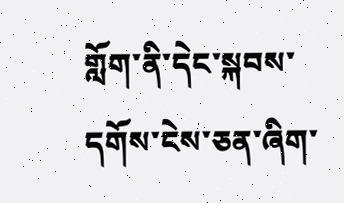གློག་ནི་དེང་སྐབས་དགོས་ངེས་ཅན་ཞིག་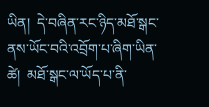ཡིན།  དེ་བཞིན་རང་ཉིད་མཐོ་སྒང་ནས་ཡོང་བའི་འབྲོག་པ་ཞིག་ཡིན་ཚེ།  མཐོ་སྒང་ལ་ཡོད་པ་ནི་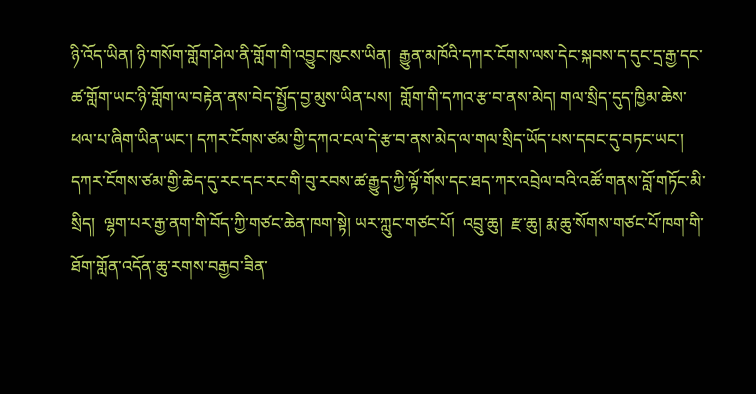ཉི་འོད་ཡིན། ཉི་གསོག་གློག་ཤེལ་ནི་གློག་གི་འབྱུང་ཁུངས་ཡིན།  རྒྱུན་མཁོའི་དཀར་ངོགས་ལས་དེང་སྐབས་ད་དུང་དྲ་རྒྱ་དང་ཚ་གློག་ཡང་ཉི་གློག་ལ་བརྟེན་ནས་བེད་སྤྱོད་བྱ་མུས་ཡིན་པས།  གློག་གི་དཀའ་རྩ་བ་ནས་མེད། གལ་སྲིད་དུད་ཁྱིམ་ཆེས་ཕལ་པ་ཞིག་ཡིན་ཡང་། དཀར་ངོགས་ཙམ་གྱི་དཀའ་ངལ་དེ་རྩ་བ་ནས་མེད་ལ་གལ་སྲིད་ཡོད་པས་དབང་དུ་བཏང་ཡང་། དཀར་ངོགས་ཙམ་གྱི་ཆེད་དུ་རང་དང་རང་གི་བུ་རབས་ཚ་རྒྱུད་ཀྱི་ལྟོ་གོས་དང་ཐད་ཀར་འབྲེལ་བའི་འཚོ་གནས་བློ་གཏོང་མི་སྲིད།  ལྷག་པར་རྒྱ་ནག་གི་བོད་ཀྱི་གཙང་ཆེན་ཁག་སྟེ། ཡར་ཀླུང་གཙང་པོ།  འབྲུ་ཆུ།  རྫ་ཆུ། རྨ་ཆུ་སོགས་གཙང་པོ་ཁག་གི་ཐོག་གློན་འདོན་ཆུ་རགས་བརྒྱབ་ཟིན་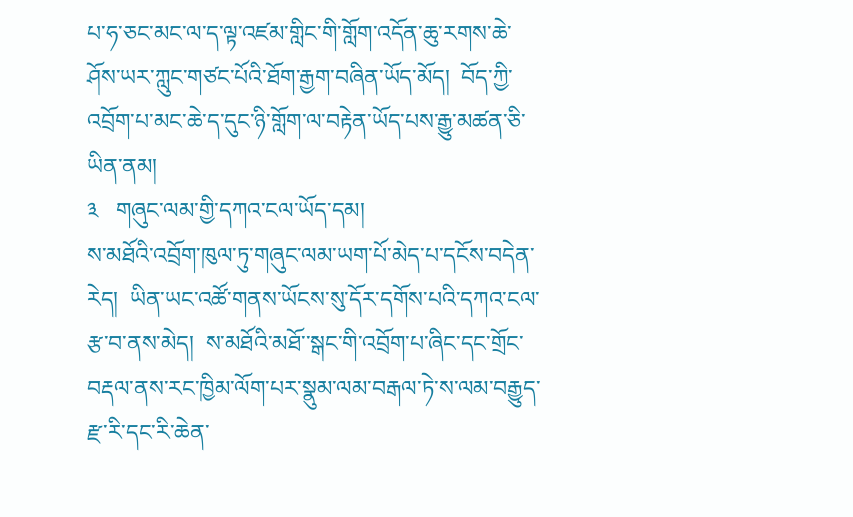པ་ཧ་ཅང་མང་ལ་ད་ལྟ་འཛམ་གླིང་གི་གློག་འདོན་ཆུ་རགས་ཆེ་ཤོས་ཡར་ཀླུང་གཙང་པོའི་ཐོག་རྒྱག་བཞིན་ཡོད་མོད།  བོད་ཀྱི་འབྲོག་པ་མང་ཆེ་ད་དུང་ཉི་གློག་ལ་བརྟེན་ཡོད་པས་རྒྱུ་མཚན་ཅི་ཡིན་ནམ།
༣   གཞུང་ལམ་གྱི་དཀའ་ངལ་ཡོད་དམ།
ས་མཐོའི་འབྲོག་ཁུལ་ཏུ་གཞུང་ལམ་ཡག་པོ་མེད་པ་དངོས་བདེན་རེད།  ཡིན་ཡང་འཚོ་གནས་ཡོངས་སུ་དོར་དགོས་པའི་དཀའ་ངལ་རྩ་བ་ནས་མེད།  ས་མཐོའི་མཐོ་་སྒང་གི་འབྲོག་པ་ཞིང་དང་གྲོང་བརྡལ་ནས་རང་ཁྱིམ་ལོག་པར་སྣུམ་ལམ་བརྒལ་ཏེ་ས་ལམ་བརྒྱུད་རྫ་རི་དང་རི་ཆེན་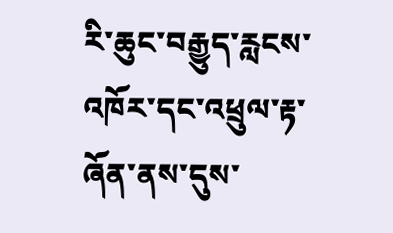རི་ཆུང་བརྒྱུད་རླངས་འཁོར་དང་འཕྲུལ་རྟ་ཞོན་ནས་དུས་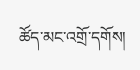ཚོད་མང་འགྲོ་དགོས།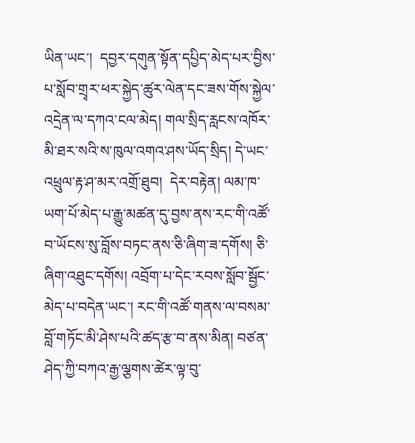ཡིན་ཡང་།  དབྱར་དགུན་སྟོན་དཔྱིད་མེད་པར་བྱིས་པ་སློབ་གྲྭར་ཕར་སྐྱེད་ཚུར་ལེན་དང་ཟས་གོས་སྐྱེལ་འདྲེན་ལ་དཀའ་ངལ་མེད། གལ་སྲིད་རླངས་འཁོར་མི་ཐར་སའི་ས་ཁུལ་འགའ་ཤས་ཡོད་སྲིད། དེ་ཡང་འཕྲུལ་རྟ་ཤ་མར་འགྲོ་ཐུབ།  དེར་བརྟེན། ལམ་ཁ་ཡག་པོ་མེད་པ་རྒྱུ་མཚན་དུ་བྱས་ནས་རང་གི་འཚོ་བ་ཡོངས་སུ་བློས་བཏང་ནས་ཅི་ཞིག་ཟ་དགོས། ཅི་ཞིག་འཐུང་དགོས། འབྲོག་པ་དེང་རབས་སློབ་སྦྱོང་མེད་པ་བདེན་ཡང་། རང་གི་འཚོ་གནས་ལ་བསམ་བློ་གཏོང་མི་ཤེས་པའི་ཚད་རྩ་བ་ནས་མིན། བཙན་ཤེད་ཀྱི་བཀའ་རྒྱ་ལྕགས་ཚེར་ལྟ་བུ་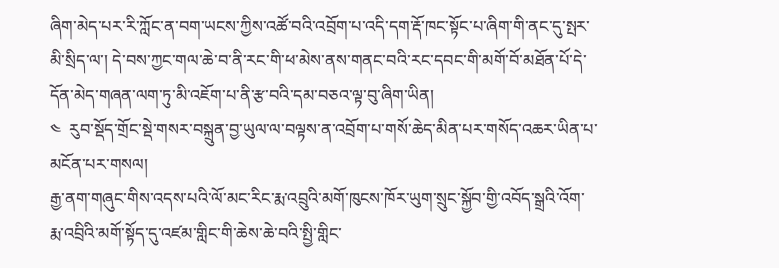ཞིག་མེད་པར་རི་ཀློང་ན་བག་ཡངས་ཀྱིས་འཚོ་བའི་འབྲོག་པ་འདི་དག་རྡོ་ཁང་སྟོང་པ་ཞིག་གི་ནང་དུ་སྤར་མི་སྲིད་ལ་། དེ་བས་ཀྱང་གལ་ཆེ་བ་ནི་རང་གི་ཕ་མེས་ནས་གནང་བའི་རང་དབང་གི་མགོ་བོ་མཐོན་པོ་དེ་དོན་མེད་གཞན་ལག་ཏུ་མི་འཇོག་པ་ནི་རྩ་བའི་དམ་བཅའ་ལྟ་བུ་ཞིག་ཡིན།
༤  རུབ་སྡོད་གྲོང་སྡེ་གསར་བསྐྲུན་བྱ་ཡུལ་ལ་བལྟས་ན་འབྲོག་པ་གསོ་ཆེད་མིན་པར་གསོད་འཆར་ཡིན་པ་མངོན་པར་གསལ།
རྒྱ་ནག་གཞུང་གིས་འདས་པའི་ལོ་མང་རིང་རྨ་འབྲུའི་མགོ་ཁུངས་ཁོར་ཡུག་སྲུང་སྐྱོབ་གྱི་འབོད་སྒྲའི་འོག་རྨ་འབྲིའི་མགོ་སྟོད་དུ་འཛམ་གླིང་གི་ཆེས་ཆེ་བའི་སྤྱི་གླིང་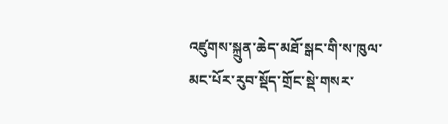འཛུགས་སྐྲུན་ཆེད་མཐོ་སྒང་གི་ས་ཁུལ་མང་པོར་རུབ་སྡོད་གྲོང་སྡེ་གསར་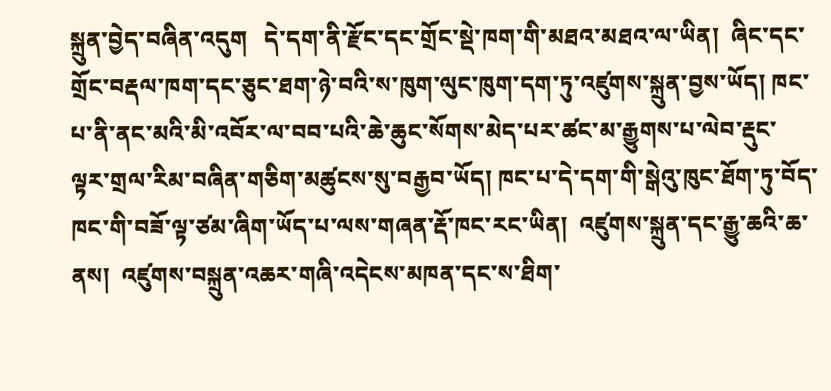སྐྲུན་བྱེད་བཞིན་འདུག   དེ་དག་ནི་རྫོང་དང་གྲོང་སྡེ་ཁག་གི་མཐའ་མཐའ་ལ་ཡིན།  ཞིང་དང་གྲོང་བརྡལ་ཁག་དང་ཅུང་ཐག་ཉེ་བའི་ས་ཁུག་ལུང་ཁུག་དག་ཏུ་འཛུགས་སྐྲུན་བྱས་ཡོད། ཁང་པ་ནི་ནང་མའི་མི་འབོར་ལ་བབ་པའི་ཆེ་ཆུང་སོགས་མེད་པར་ཚང་མ་རྒྱུགས་པ་ལེབ་རྡུང་ལྟར་གྲལ་རིམ་བཞིན་གཅིག་མཚུངས་སུ་བརྒྱབ་ཡོད། ཁང་པ་དེ་དག་གི་སྒེའུ་ཁུང་ཐོག་ཏུ་བོད་ཁང་གི་བཟོ་ལྟ་ཙམ་ཞིག་ཡོད་པ་ལས་གཞན་རྡོ་ཁང་རང་ཡིན།  འཛུགས་སྐྲུན་དང་རྒྱུ་ཆའི་ཆ་ནས།  འཛུགས་བསྐྲུན་འཆར་གཞི་འདེངས་མཁན་དང་ས་ཐིག་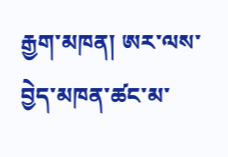རྒྱག་མཁན། ཨར་ལས་བྱེད་མཁན་ཚང་མ་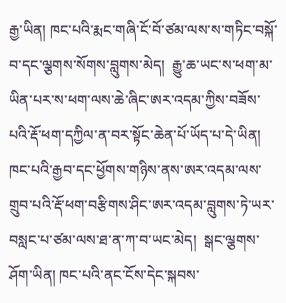རྒྱ་ཡིན། ཁང་པའི་རྨང་གཞི་ངོ་བོ་ཙམ་ལས་ས་གཏིང་བསྐོ་བ་དང་ལྕགས་སོགས་བླུགས་མེད།  རྒྱུ་ཆ་ཡང་ས་ཕག་མ་ཡིན་པར་ས་ཕག་ལས་ཆེ་ཞིང་ཨར་འདམ་ཀྱིས་བཟོས་པའི་རྡོ་ཕག་དཀྱིལ་ན་བར་སྟོང་ཆེན་པོ་ཡོད་པ་དེ་ཡིན། ཁང་པའི་རྒྱབ་དང་ཕྱོགས་གཉིས་ནས་ཨར་འདམ་ལས་གྲུབ་པའི་རྡོ་ཕག་བརྩིགས་ཤིང་ཨར་འདམ་བླུགས་ཏེ་ཡར་བསླང་པ་ཙམ་ལས་ཐ་ན་ཀ་བ་ཡང་མེད།  སྒང་ལྕགས་ཤོག་ཡིན། ཁང་པའི་ནང་ངོས་དེང་སྐབས་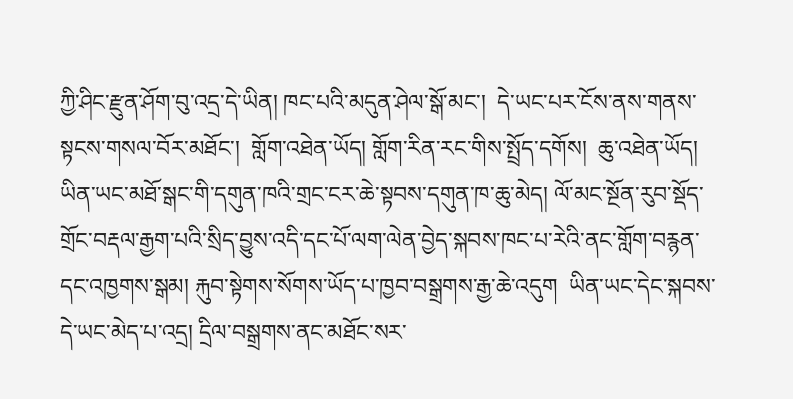ཀྱི་ཤིང་རྫུན་ཤོག་བུ་འདྲ་དེ་ཡིན། ཁང་པའི་མདུན་ཤེལ་སྒོ་མང་།  དེ་ཡང་པར་ངོས་ནས་གནས་སྟངས་གསལ་བོར་མཐོང་།  གློག་འཐེན་ཡོད། གློག་རིན་རང་གིས་སྤྲོད་དགོས།  ཆུ་འཐེན་ཡོད། ཡིན་ཡང་མཐོ་སྒང་གི་དགུན་ཁའི་གྲང་ངར་ཆེ་སྟབས་དགུན་ཁ་ཆུ་མེད། ལོ་མང་སྔོན་རུབ་སྡོད་གྲོང་བརྡལ་རྒྱག་པའི་སྲིད་བྱུས་འདི་དང་པོ་ལག་ལེན་བྱེད་སྐབས་ཁང་པ་རེའི་ནང་གློག་བརྙན་དང་འཁྱགས་སྒམ། རྐུབ་སྟེགས་སོགས་ཡོད་པ་ཁྱབ་བསྒྲགས་རྒྱ་ཆེ་འདུག  ཡིན་ཡང་དེང་སྐབས་དེ་ཡང་མེད་པ་འདྲ། དྲིལ་བསྒྲགས་ནང་མཐོང་སར་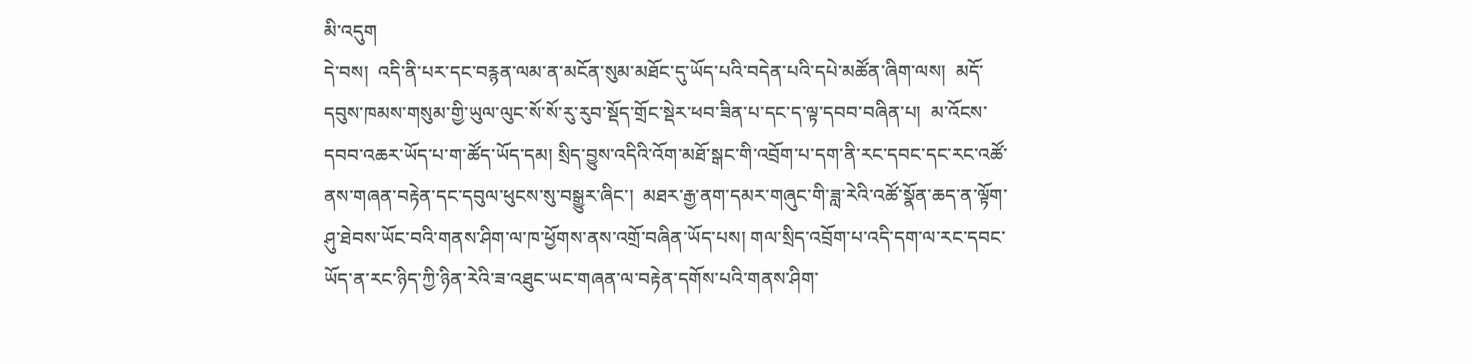མི་འདུག
དེ་བས།  འདི་ནི་པར་དང་བརྙན་ལམ་ན་མངོན་སུམ་མཐོང་དུ་ཡོད་པའི་བདེན་པའི་དཔེ་མཚོན་ཞིག་ལས།  མདོ་དབུས་ཁམས་གསུམ་གྱི་ཡུལ་ལུང་སོ་སོ་རུ་རུབ་སྡོད་གྲོང་སྡེར་ཕབ་ཟིན་པ་དང་ད་ལྟ་དབབ་བཞིན་པ།  མ་འོངས་དབབ་འཆར་ཡོད་པ་ག་ཚོད་ཡོད་དམ། སྲིད་བྱུས་འདིའི་འོག་མཐོ་སྒང་གི་འབྲོག་པ་དག་ནི་རང་དབང་དང་རང་འཚོ་ནས་གཞན་བརྟེན་དང་དབུལ་ཕུངས་སུ་བསྒྱུར་ཞིང་།  མཐར་རྒྱ་ནག་དམར་གཞུང་གི་ཟླ་རེའི་འཚོ་སྣོན་ཆད་ན་ལྟོག་ཤུ་ཐེབས་ཡོང་བའི་གནས་ཤིག་ལ་ཁ་ཕྱོགས་ནས་འགྲོ་བཞིན་ཡོད་པས། གལ་སྲིད་འབྲོག་པ་འདི་དག་ལ་རང་དབང་ཡོད་ན་རང་ཉིད་ཀྱི་ཉིན་རེའི་ཟ་འཐུང་ཡང་གཞན་ལ་བརྟེན་དགོས་པའི་གནས་ཤིག་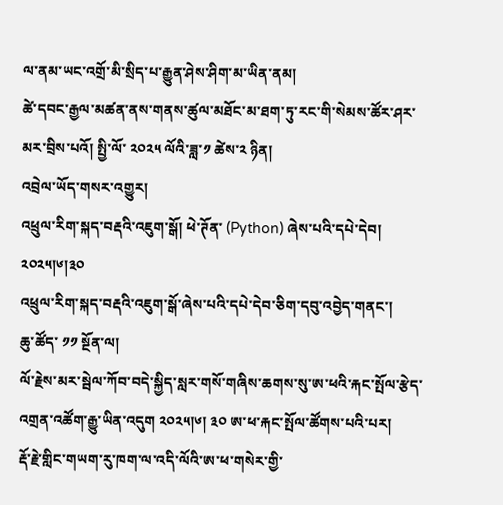ལ་ནམ་ཡང་འགྲོ་མི་སྲིད་པ་རྒྱུན་ཤེས་ཤིག་མ་ཡིན་ནམ།
ཚེ་དབང་རྒྱལ་མཚན་ནས་གནས་ཚུལ་མཐོང་མ་ཐག་ཏུ་རང་གི་སེམས་ཚོར་ཤར་མར་བྲིས་པའོ། སྤྱི་ལོ་ ༢༠༢༥ ལོའི་ཟླ་༡ ཚེས་༢ ཉིན།
འབྲེལ་ཡོད་གསར་འགྱུར།
འཕྲུལ་རིག་སྐད་བརྡའི་འཇུག་སྒོ། ཕེ་ཊོན་ (Python) ཞེས་པའི་དཔེ་དེབ། ༢༠༢༥།༦།༣༠
འཕྲུལ་རིག་སྐད་བརྡའི་འཇུག་སྒོ་ཞེས་པའི་དཔེ་དེབ་ཅིག་དབུ་འབྱེད་གནང་།
ཆུ་ཚོད་ ༡༡ སྔོན་ལ།
ལོ་རྗེས་མར་སྦེལ་ཀོབ་བདེ་སྐྱིད་སླར་གསོ་གཞིས་ཆགས་སུ་ཨ་ཕའི་རྐང་སྤོལ་རྩེད་འགྲན་འཚོག་རྒྱུ་ཡིན་འདུག ༢༠༢༥།༦། ༣༠ ཨ་ཕ་རྐང་སྤོལ་ཚོགས་པའི་པར།
རྡོ་རྗེ་གླིང་གཡག་རུ་ཁག་ལ་འདི་ལོའི་ཨ་ཕ་གསེར་གྱི་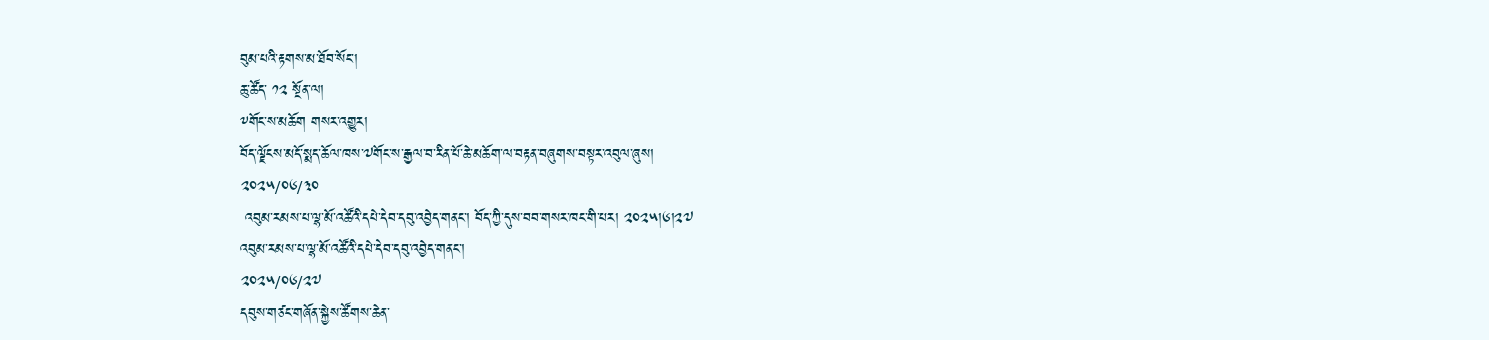བུམ་པའི་རྟགས་མ་ཐོབ་སོང་།
ཆུ་ཚོད་ ༡༢ སྔོན་ལ།
༸གོང་ས་མཆོག གསར་འགྱུར།
བོད་ལྗོངས་མདོ་སྨད་ཆོལ་ཁས་༧གོང་ས་རྒྱལ་བ་རིན་པོ་ཆེ་མཆོག་ལ་བརྟན་བཞུགས་བསྟར་འབུལ་ཞུས།
༢༠༢༥/༠༦/༣༠
 འབུམ་རམས་པ་ལྷ་མོ་འཚོའི་དཔེ་དེབ་དབུ་འབྱེད་གནང་། བོད་ཀྱི་དུས་བབ་གསར་ཁང་གི་པར། ༢༠༢༥།༦།༢༧
འབུམ་རམས་པ་ལྷ་མོ་འཚོའི་དཔེ་དེབ་དབུ་འབྱེད་གནང་།
༢༠༢༥/༠༦/༢༧
དབུས་གཙང་གཞོན་སྐྱེས་ཚོགས་ཆེན་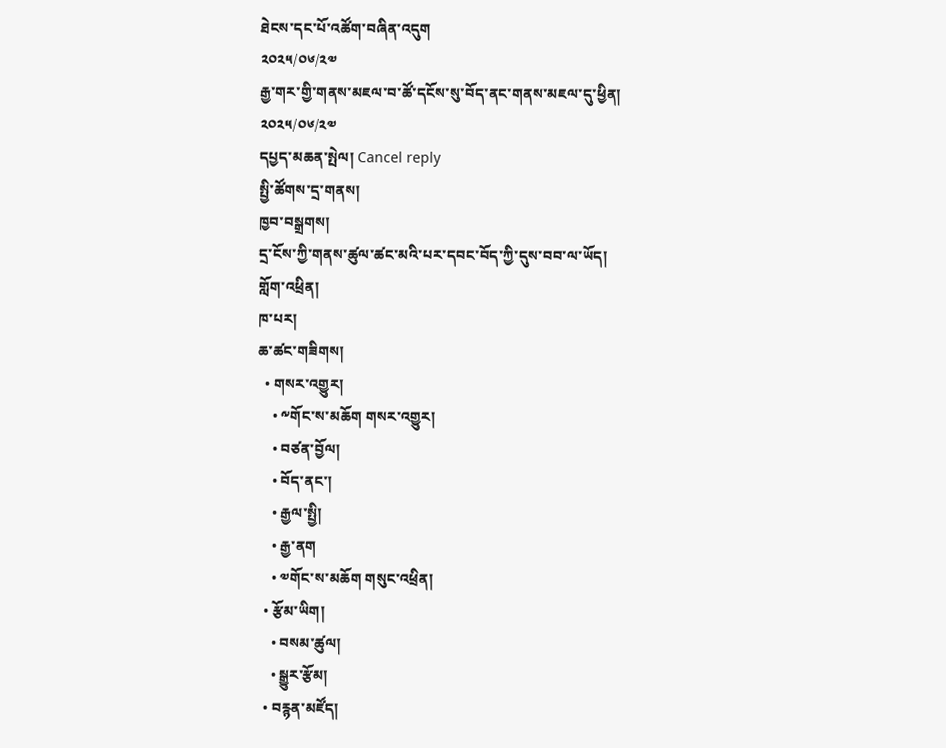ཐེངས་དང་པོ་འཚོག་བཞིན་འདུག
༢༠༢༥/༠༦/༢༧
རྒྱ་གར་གྱི་གནས་མཇལ་བ་ཚོ་དངོས་སུ་བོད་ནང་གནས་མཇལ་དུ་ཕྱིན།
༢༠༢༥/༠༦/༢༧
དཔྱད་མཆན་སྤེལ། Cancel reply
སྤྱི་ཚོགས་དྲ་གནས།
ཁྱབ་བསྒྲགས།
དྲ་ངོས་ཀྱི་གནས་ཚུལ་ཚང་མའི་པར་དབང་བོད་ཀྱི་དུས་བབ་ལ་ཡོད།
གློག་འཕྲིན།
ཁ་པར།
ཆ་ཚང་གཟིགས།
  • གསར་འགྱུར།
    • ༸གོང་ས་མཆོག གསར་འགྱུར།
    • བཙན་བྱོལ།
    • བོད་ནང་།
    • རྒྱལ་སྤྱི།
    • རྒྱ་ནག
    • ༧གོང་ས་མཆོག གསུང་འཕྲིན།
  • རྩོམ་ཡིག།
    • བསམ་ཚུལ།
    • སྒྱུར་རྩོམ།
  • བརྙན་མཛོད།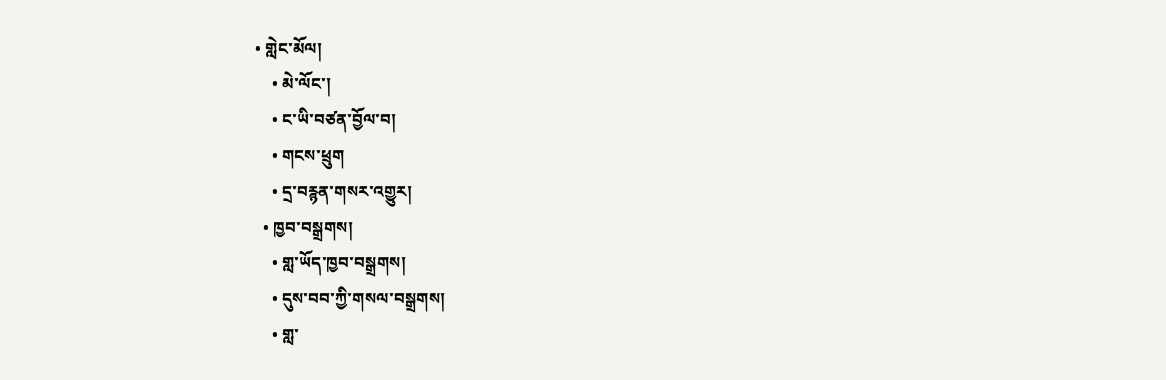• གླེང་མོལ།
    • མེ་ལོང་།
    • ང་ཡི་བཙན་བྱོལ་བ།
    • གངས་ཕྲུག
    • དྲ་བརྙན་གསར་འགྱུར།
  • ཁྱབ་བསྒྲགས།
    • གླ་ཡོད་ཁྱབ་བསྒྲགས།
    • དུས་བབ་ཀྱི་གསལ་བསྒྲགས།
    • གླ་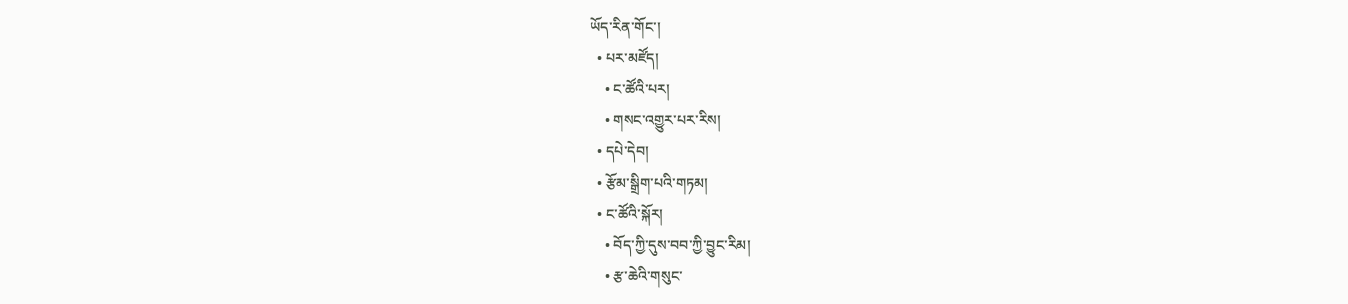ཡོད་རིན་གོང་།
  • པར་མཛོད།
    • ང་ཚོའི་པར།
    • གསང་འགྱུར་པར་རིས།
  • དཔེ་དེབ།
  • རྩོམ་སྒྲིག་པའི་གཏམ།
  • ང་ཚོའི་སྐོར།
    • བོད་ཀྱི་དུས་བབ་ཀྱི་བྱུང་རིམ།
    • རྩ་ཆེའི་གསུང་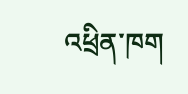འཕྲིན་ཁག